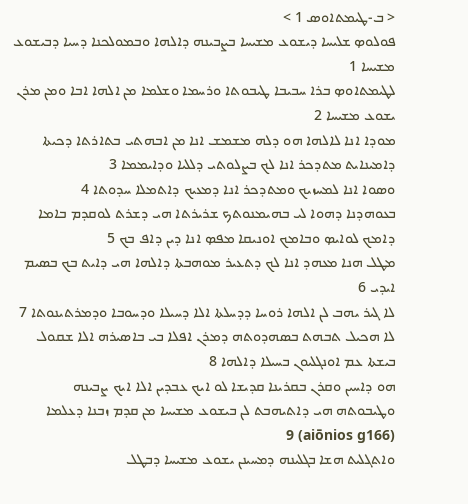< ܒ-ܛܝܡܬܐܘܣ 1 >
ܦܘܠܘܤ ܫܠܝܚܐ ܕܝܫܘܥ ܡܫܝܚܐ ܒܨܒܝܢܗ ܕܐܠܗܐ ܘܒܡܘܠܟܢܐ ܕܚܝܐ ܕܒܝܫܘܥ ܡܫܝܚܐ 1
ܠܛܝܡܬܐܘܤ ܒܪܐ ܚܒܝܒܐ ܛܝܒܘܬܐ ܘܪܚܡܐ ܘܫܠܡܐ ܡܢ ܐܠܗܐ ܐܒܐ ܘܡܢ ܡܪܢ ܝܫܘܥ ܡܫܝܚܐ 2
ܡܘܕܐ ܐܢܐ ܠܐܠܗܐ ܗܘ ܕܠܗ ܡܫܡܫ ܐܢܐ ܡܢ ܐܒܗܬܝ ܒܬܐܪܬܐ ܕܟܝܬܐ ܕܐܡܝܢܐܝܬ ܡܬܕܟܪ ܐܢܐ ܠܟ ܒܨܠܘܬܝ ܕܠܠܝܐ ܘܕܐܝܡܡܐ 3
ܘܤܘܐ ܐܢܐ ܠܡܚܙܝܟ ܘܡܬܕܟܪ ܐܢܐ ܕܡܥܝܟ ܕܐܬܡܠܐ ܚܕܘܬܐ 4
ܒܥܘܗܕܢܐ ܕܗܘܐ ܠܝ ܒܗܝܡܢܘܬܟ ܫܪܝܪܬܐ ܗܝ ܕܫܪܬ ܠܘܩܕܡ ܒܐܡܐ ܕܐܡܟ ܠܘܐܝܤ ܘܒܐܡܟ ܐܘܢܝܩܐ ܡܦܤ ܐܢܐ ܕܝܢ ܕܐܦ ܒܟ 5
ܡܛܠ ܗܢܐ ܡܥܗܕ ܐܢܐ ܠܟ ܕܬܥܝܪ ܡܘܗܒܬܐ ܕܐܠܗܐ ܗܝ ܕܐܝܬ ܒܟ ܒܤܝܡ ܐܝܕܝ 6
ܠܐ ܓܝܪ ܝܗܒ ܠܢ ܐܠܗܐ ܪܘܚܐ ܕܕܚܠܬܐ ܐܠܐ ܕܚܝܠܐ ܘܕܚܘܒܐ ܘܕܡܪܬܝܢܘܬܐ 7
ܠܐ ܗܟܝܠ ܬܒܗܬ ܒܤܗܕܘܬܗ ܕܡܪܢ ܐܦܠܐ ܒܝ ܒܐܤܝܪܗ ܐܠܐ ܫܩܘܠ ܒܝܫܬܐ ܥܡ ܐܘܢܓܠܝܘܢ ܒܚܝܠܐ ܕܐܠܗܐ 8
ܗܘ ܕܐܚܝܢ ܘܩܪܢ ܒܩܪܝܢܐ ܩܕܝܫܐ ܠܘ ܐܝܟ ܥܒܕܝܢ ܐܠܐ ܐܝܟ ܨܒܝܢܗ ܘܛܝܒܘܬܗ ܗܝ ܕܐܬܝܗܒܬ ܠܢ ܒܝܫܘܥ ܡܫܝܚܐ ܡܢ ܩܕܡ ܙܒܢܐ ܕܥܠܡܐ (aiōnios g166) 9
ܘܐܬܓܠܝܬ ܗܫܐ ܒܓܠܝܢܗ ܕܡܚܝܢܢ ܝܫܘܥ ܡܫܝܚܐ ܕܒܛܠ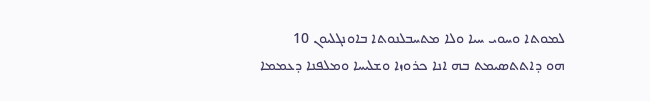ܠܡܘܬܐ ܘܚܘܝ ܚܝܐ ܘܠܐ ܡܬܚܒܠܢܘܬܐ ܒܐܘܢܓܠܝܘܢ 10
ܗܘ ܕܐܬܬܤܝܡܬ ܒܗ ܐܢܐ ܟܪܘܙܐ ܘܫܠܝܚܐ ܘܡܠܦܢܐ ܕܥܡܡܐ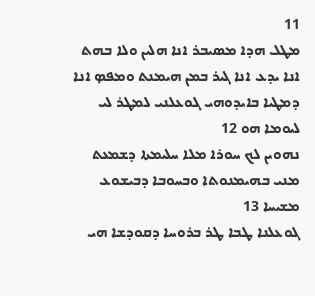11
ܡܛܠ ܗܕܐ ܡܤܝܒܪ ܐܢܐ ܗܠܝܢ ܘܠܐ ܒܗܬ ܐܢܐ ܝܕܥ ܐܢܐ ܓܝܪ ܒܡܢ ܗܝܡܢܬ ܘܡܦܤ ܐܢܐ ܕܡܛܝܐ ܒܐܝܕܘܗܝ ܓܘܥܠܢܝ ܠܡܛܪ ܠܝ ܠܝܘܡܐ ܗܘ 12
ܢܗܘܝܢ ܠܟ ܚܘܪܐ ܡܠܐ ܚܠܝܡܬܐ ܕܫܡܥܬ ܡܢܝ ܒܗܝܡܢܘܬܐ ܘܒܚܘܒܐ ܕܒܝܫܘܥ ܡܫܝܚܐ 13
ܓܘܥܠܢܐ ܛܒܐ ܛܪ ܒܪܘܚܐ ܕܩܘܕܫܐ ܗܝ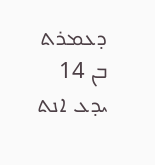ܕܥܡܪܬ ܒܢ 14
ܝܕܥ ܐܢܬ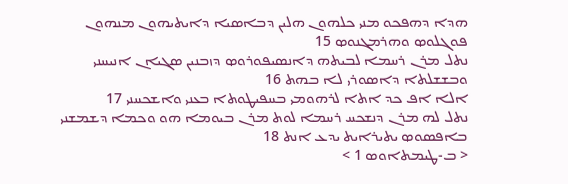ܗܕܐ ܕܗܦܟܘ ܡܢܝ ܟܠܗܘܢ ܗܠܝܢ ܕܒܐܤܝܐ ܕܐܝܬܝܗܘܢ ܡܢܗܘܢ ܦܘܓܠܘܤ ܘܗܪܡܓܢܘܤ 15
ܢܬܠ ܡܪܢ ܪܚܡܐ ܠܒܝܬܗ ܕܐܢܤܝܦܘܪܘܤ ܕܙܒܢܝܢ ܤܓܝܐܢ ܐܢܝܚܢܝ ܘܒܫܫܠܬܐ ܕܐܤܘܪܝ ܠܐ ܒܗܬ 16
ܐܠܐ ܐܦ ܟܕ ܐܬܐ ܠܪܗܘܡܝ ܒܚܦܝܛܘܬܐ ܒܥܢܝ ܘܐܫܟܚܢܝ 17
ܢܬܠ ܠܗ ܡܪܢ ܕܢܫܟܚ ܪܚܡܐ ܠܘܬ ܡܪܢ ܒܝܘܡܐ ܗܘ ܘܟܡܐ ܕܫܡܫܢܝ ܒܐܦܤܘܤ ܝܬܝܪܐܝܬ ܝܕܥ ܐܢܬ 18
< ܒ-ܛܝܡܬܐܘܣ 1 >